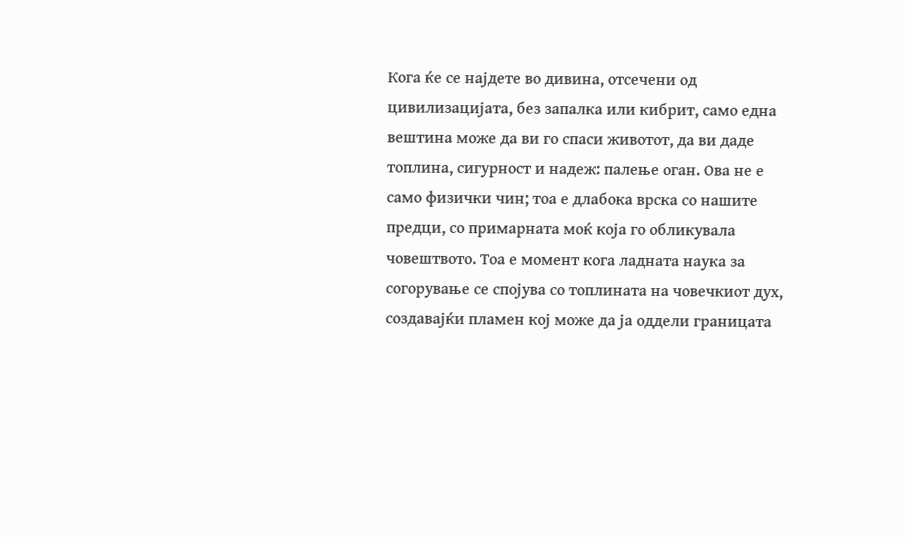Кога ќе се најдете во дивина, отсечени од цивилизацијата, без запалка или кибрит, само една вештина може да ви го спаси животот, да ви даде топлина, сигурност и надеж: палење оган. Ова не е само физички чин; тоа е длабока врска со нашите предци, со примарната моќ која го обликувала човештвото. Тоа е момент кога ладната наука за согорување се спојува со топлината на човечкиот дух, создавајќи пламен кој може да ја оддели границата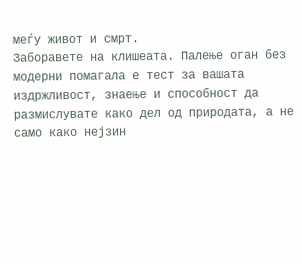меѓу живот и смрт.
Заборавете на клишеата. Палење оган без модерни помагала е тест за вашата издржливост, знаење и способност да размислувате како дел од природата, а не само како нејзин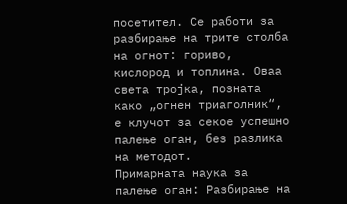посетител. Се работи за разбирање на трите столба на огнот: гориво, кислород и топлина. Оваа света тројка, позната како „огнен триаголник“, е клучот за секое успешно палење оган, без разлика на методот.
Примарната наука за палење оган: Разбирање на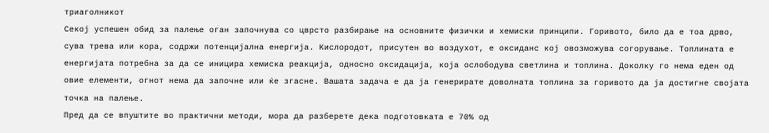триаголникот
Секој успешен обид за палење оган започнува со цврсто разбирање на основните физички и хемиски принципи. Горивото, било да е тоа дрво, сува трева или кора, содржи потенцијална енергија. Кислородот, присутен во воздухот, е оксиданс кој овозможува согорување. Топлината е енергијата потребна за да се иницира хемиска реакција, односно оксидација, која ослободува светлина и топлина. Доколку го нема еден од овие елементи, огнот нема да започне или ќе згасне. Вашата задача е да ја генерирате доволната топлина за горивото да ја достигне својата точка на палење.
Пред да се впуштите во практични методи, мора да разберете дека подготовката е 70% од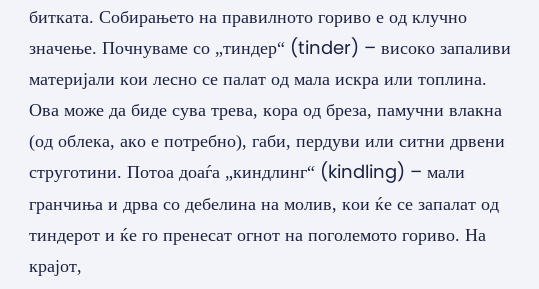битката. Собирањето на правилното гориво е од клучно значење. Почнуваме со „тиндер“ (tinder) – високо запаливи материјали кои лесно се палат од мала искра или топлина. Ова може да биде сува трева, кора од бреза, памучни влакна (од облека, ако е потребно), габи, пердуви или ситни дрвени струготини. Потоа доаѓа „киндлинг“ (kindling) – мали гранчиња и дрва со дебелина на молив, кои ќе се запалат од тиндерот и ќе го пренесат огнот на поголемото гориво. На крајот,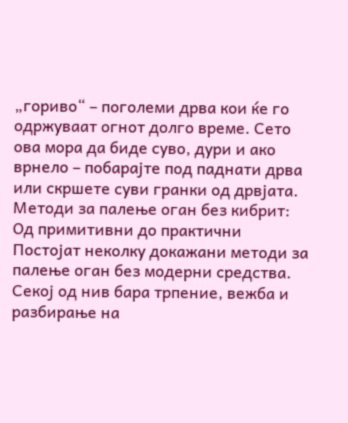„гориво“ – поголеми дрва кои ќе го одржуваат огнот долго време. Сето ова мора да биде суво, дури и ако врнело – побарајте под паднати дрва или скршете суви гранки од дрвјата.
Методи за палење оган без кибрит: Од примитивни до практични
Постојат неколку докажани методи за палење оган без модерни средства. Секој од нив бара трпение, вежба и разбирање на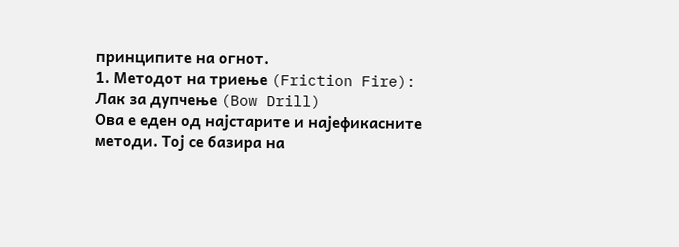принципите на огнот.
1. Методот на триење (Friction Fire): Лак за дупчење (Bow Drill)
Ова е еден од најстарите и најефикасните методи. Тој се базира на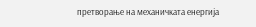претворање на механичката енергија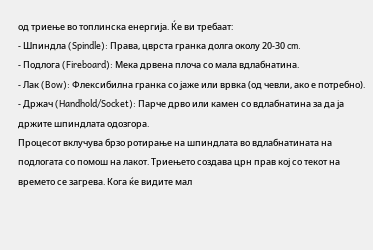од триење во топлинска енергија. Ќе ви требаат:
- Шпиндла (Spindle): Права, цврста гранка долга околу 20-30 cm.
- Подлога (Fireboard): Мека дрвена плоча со мала вдлабнатина.
- Лак (Bow): Флексибилна гранка со јаже или врвка (од чевли, ако е потребно).
- Држач (Handhold/Socket): Парче дрво или камен со вдлабнатина за да ја држите шпиндлата одозгора.
Процесот вклучува брзо ротирање на шпиндлата во вдлабнатината на подлогата со помош на лакот. Триењето создава црн прав кој со текот на времето се загрева. Кога ќе видите мал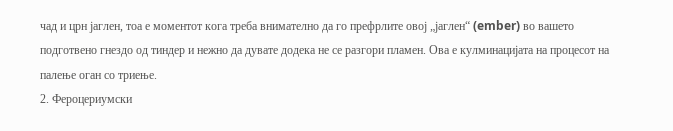чад и црн јаглен, тоа е моментот кога треба внимателно да го префрлите овој „јаглен“ (ember) во вашето подготвено гнездо од тиндер и нежно да дувате додека не се разгори пламен. Ова е кулминацијата на процесот на палење оган со триење.
2. Фероцериумски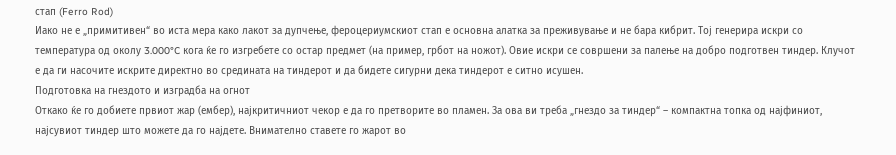стап (Ferro Rod)
Иако не е „примитивен“ во иста мера како лакот за дупчење, фероцериумскиот стап е основна алатка за преживување и не бара кибрит. Тој генерира искри со температура од околу 3.000°C кога ќе го изгребете со остар предмет (на пример, грбот на ножот). Овие искри се совршени за палење на добро подготвен тиндер. Клучот е да ги насочите искрите директно во средината на тиндерот и да бидете сигурни дека тиндерот е ситно исушен.
Подготовка на гнездото и изградба на огнот
Откако ќе го добиете првиот жар (ембер), најкритичниот чекор е да го претворите во пламен. За ова ви треба „гнездо за тиндер“ – компактна топка од најфиниот, најсувиот тиндер што можете да го најдете. Внимателно ставете го жарот во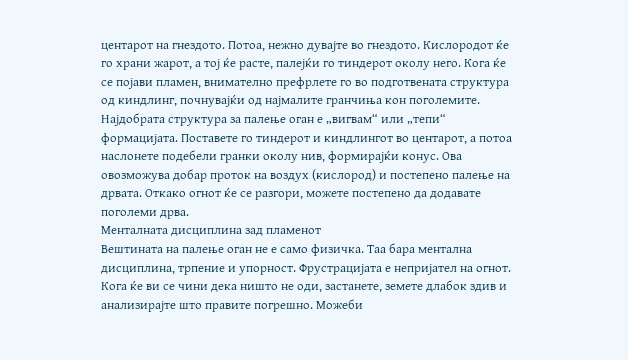центарот на гнездото. Потоа, нежно дувајте во гнездото. Кислородот ќе го храни жарот, а тој ќе расте, палејќи го тиндерот околу него. Кога ќе се појави пламен, внимателно префрлете го во подготвената структура од киндлинг, почнувајќи од најмалите гранчиња кон поголемите.
Најдобрата структура за палење оган е „вигвам“ или „тепи“ формацијата. Поставете го тиндерот и киндлингот во центарот, а потоа наслонете подебели гранки околу нив, формирајќи конус. Ова овозможува добар проток на воздух (кислород) и постепено палење на дрвата. Откако огнот ќе се разгори, можете постепено да додавате поголеми дрва.
Менталната дисциплина зад пламенот
Вештината на палење оган не е само физичка. Таа бара ментална дисциплина, трпение и упорност. Фрустрацијата е непријател на огнот. Кога ќе ви се чини дека ништо не оди, застанете, земете длабок здив и анализирајте што правите погрешно. Можеби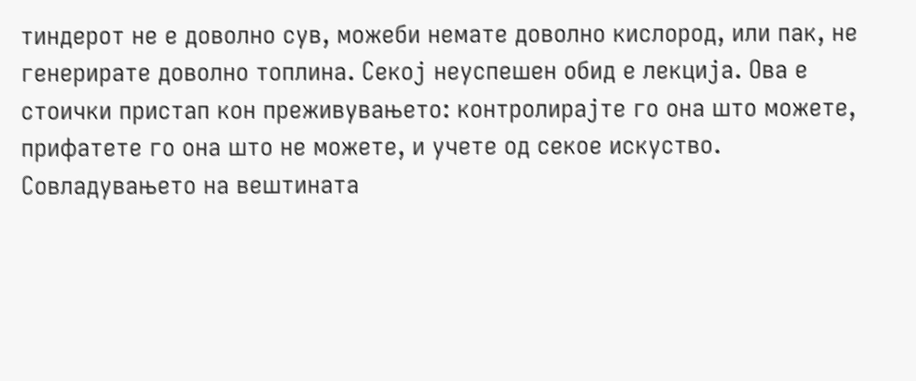тиндерот не е доволно сув, можеби немате доволно кислород, или пак, не генерирате доволно топлина. Секој неуспешен обид е лекција. Ова е стоички пристап кон преживувањето: контролирајте го она што можете, прифатете го она што не можете, и учете од секое искуство.
Совладувањето на вештината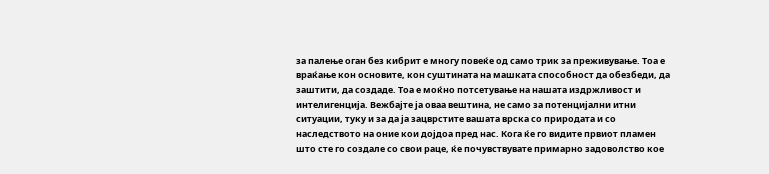за палење оган без кибрит е многу повеќе од само трик за преживување. Тоа е враќање кон основите, кон суштината на машката способност да обезбеди, да заштити, да создаде. Тоа е моќно потсетување на нашата издржливост и интелигенција. Вежбајте ја оваа вештина, не само за потенцијални итни ситуации, туку и за да ја зацврстите вашата врска со природата и со наследството на оние кои дојдоа пред нас. Кога ќе го видите првиот пламен што сте го создале со свои раце, ќе почувствувате примарно задоволство кое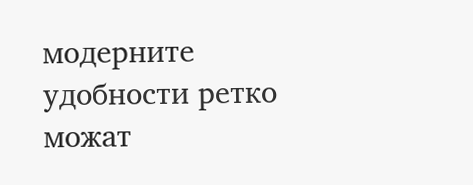модерните удобности ретко можат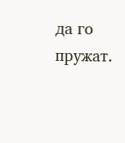да го пружат.